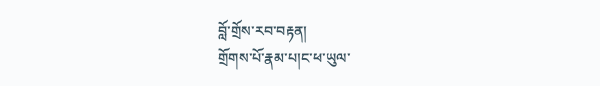བློ་གྲོས་རབ་བརྟན།
གྲོགས་པོ་རྣམ་པ།ང་ཕ་ཡུལ་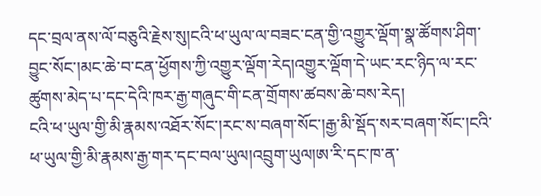དང་བྲལ་ནས་ལོ་བཅུའི་རྗེས་སུ།ངའི་ཕ་ཡུལ་ལ་བཟང་ངན་གྱི་འགྱུར་ལྡོག་སྣ་ཚོགས་ཤིག་བྱུང་སོང་།མང་ཆེ་བ་ངན་ཕྱོགས་ཀྱི་འགྱུར་ལྡོག་རེད།འགྱུར་ལྡོག་དེ་ཡང་རང་ཉིད་ལ་རང་ཚུགས་མེད་པ་དང་དེའི་ཁར་རྒྱ་གཞུང་གི་ངན་གྲོགས་ཚབས་ཆེ་བས་རེད།
ངའི་ཕ་ཡུལ་གྱི་མི་རྣམས་འཐོར་སོང་།རང་ས་བཞག་སོང་།རྒྱ་མི་སྡོད་སར་བཞག་སོང་།ངའི་ཕ་ཡུལ་གྱི་མི་རྣམས་རྒྱ་གར་དང་བལ་ཡུལ།འབྲུག་ཡུལ།ཨ་རི་དང་ཁ་ན་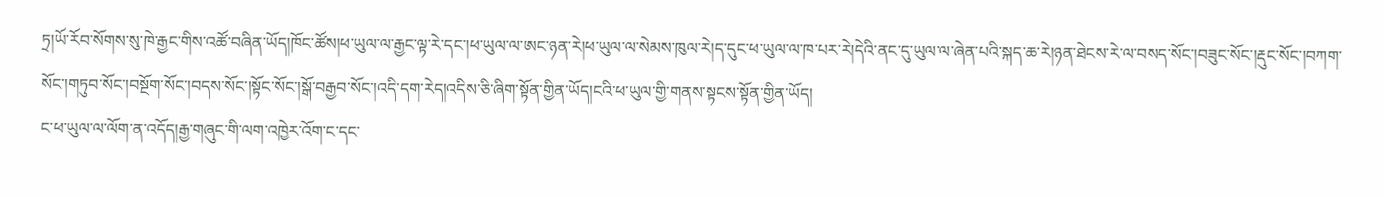ཏྲ།ཡོ་རོབ་སོགས་སུ་ཁེ་རྒྱང་གིས་འཚོ་བཞིན་ཡོད།ཁོང་ཚོས།ཕ་ཡུལ་ལ་རྒྱང་ལྟ་རེ་དང་།ཕ་ཡུལ་ལ་ཨང་ཉན་རེ།ཕ་ཡུལ་ལ་སེམས་ཁུལ་རེ།ད་དུང་ཕ་ཡུལ་ལ་ཁ་པར་རེ།དེའི་ནང་དུ་ཡུལ་ལ་ཞེན་པའི་སྐད་ཆ་རེ།ཉན་ཐེངས་རེ་ལ་བསད་སོང་།བཟུང་སོང་།རྡུང་སོང་།བཀག་སོང་།གཏུབ་སོང་།བསྔོག་སོང་།བདས་སོང་།སྟོང་སོང་།སྒོ་བརྒྱབ་སོང་།འདི་དག་རེད།འདིས་ཅི་ཞིག་སྟོན་གྱིན་ཡོད།ངའི་ཕ་ཡུལ་གྱི་གནས་སྟངས་སྟོན་གྱིན་ཡོད།
ང་ཕ་ཡུལ་ལ་ལོག་ན་འདོད།རྒྱ་གཞུང་གི་ལག་འཁྱེར་འོག་ང་དང་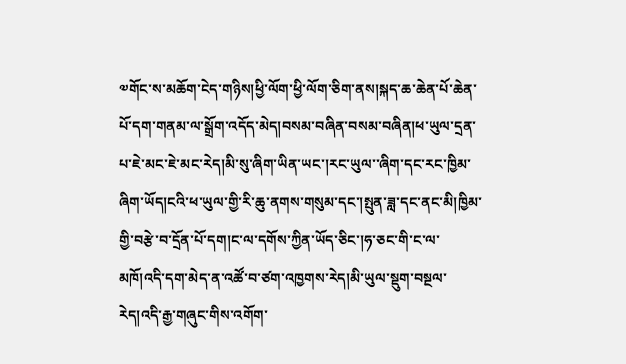༧གོང་ས་མཆོག་ངེད་གཉིས།ཕྱི་ལོག་ཕྱི་ལོག་ཅིག་ནས།སྐད་ཆ་ཆེན་པོ་ཆེན་པོ་དག་གནམ་ལ་སྒྲོག་འདོད་མེད།བསམ་བཞིན་བསམ་བཞིན།ཕ་ཡུལ་དྲན་པ་ཇེ་མང་ཇེ་མང་རེད།མི་སུ་ཞིག་ཡིན་ཡང་།རང་ཡུལ་་ཞིག་དང་རང་ཁྱིམ་ཞིག་ཡོད།ངའི་ཕ་ཡུལ་གྱི་རི་ཆུ་ནགས་གསུམ་དང་།སྤུན་ཟླ་དང་ནང་མི།ཁྱིམ་གྱི་བརྩེ་བ་དྲོན་པོ་དག།ང་ལ་དགོས་ཀྱིན་ཡོད་ཅིང་།ཧ་ཅང་གི་ང་ལ་མཁོ།འདི་དག་མེད་ན་འཚོ་བ་ཙག་འཁྱགས་རེད།མི་ཡུལ་སྡུག་བསྔལ་རེད།འདི་རྒྱ་གཞུང་གིས་འགོག་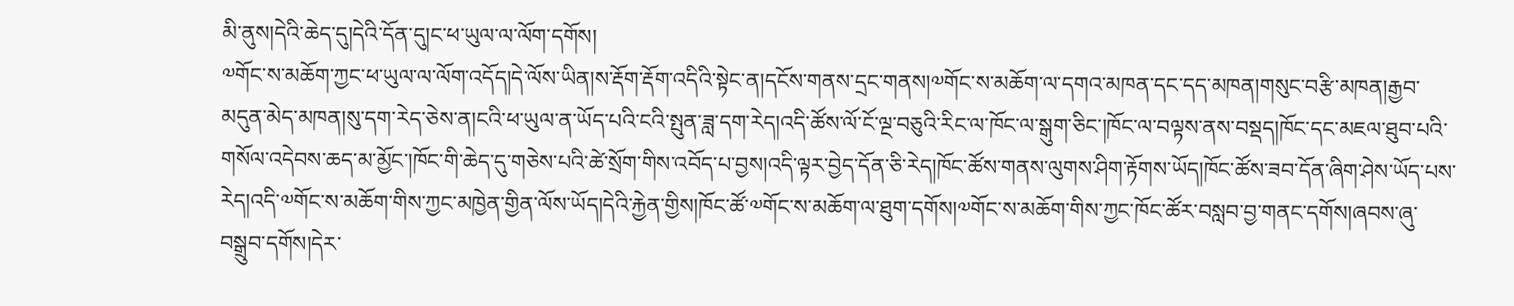མི་ནུས།དེའི་ཆེད་དུ།དེའི་དོན་དུ།ང་ཕ་ཡུལ་ལ་ལོག་དགོས།
༧གོང་ས་མཆོག་ཀྱང་ཕ་ཡུལ་ལ་ལོག་འདོད།དེ་ལོས་ཡིན།ས་རྡོག་རྡོག་འདིའི་སྟེང་ན།དངོས་གནས་དྲང་གནས།༧གོང་ས་མཆོག་ལ་དགའ་མཁན་དང་དད་མཁན།གསུང་བརྩི་མཁན།རྒྱབ་མདུན་མེད་མཁན།སུ་དག་རེད་ཅེས་ན།ངའི་ཕ་ཡུལ་ན་ཡོད་པའི་ངའི་སྤུན་ཟླ་དག་རེད།འདི་ཚོས་ལོ་ངོ་ལྔ་བཅུའི་རིང་ལ་ཁོང་ལ་སྒུག་ཅིང་།ཁོང་ལ་བལྟས་ནས་བསྡད།ཁོང་དང་མཇལ་ཐུབ་པའི་གསོལ་འདེབས་ཆད་མ་མྱོང་།ཁོང་གི་ཆེད་དུ་གཅེས་པའི་ཚེ་སྲོག་གིས་འབོད་པ་བྱས།འདི་ལྟར་བྱེད་དོན་ཅི་རེད།ཁོང་ཚོས་གནས་ལུགས་ཤིག་རྟོགས་ཡོད།ཁོང་ཚོས་ཟབ་དོན་ཞིག་ཤེས་ཡོད་པས་རེད།འདི་༧གོང་ས་མཆོག་གིས་ཀྱང་མཁྱེན་གྱིན་ལོས་ཡོད།དེའི་རྐྱེན་གྱིས།ཁོང་ཚོ་༧གོང་ས་མཆོག་ལ་ཐུག་དགོས།༧གོང་ས་མཆོག་གིས་ཀྱང་ཁོང་ཚོར་བསླབ་བྱ་གནང་དགོས།ཞབས་ཞུ་བསྒྲུབ་དགོས།དེར་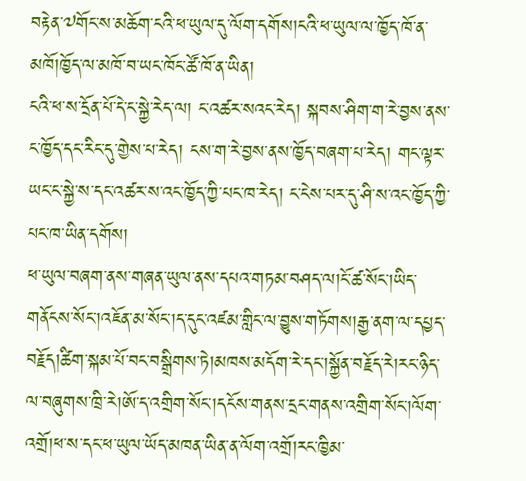བརྟེན་༧གོང་ས་མཆོག་ངའི་ཕ་ཡུལ་དུ་ལོག་དགོས།ངའི་ཕ་ཡུལ་ལ་ཁྱོད་ཁོ་ན་མཁོ།ཁྱོད་ལ་མཁོ་བ་ཡང་ཁོང་ཚོ་ཁོ་ན་ཡིན།
ངའི་ཕ་ས་དྲོན་པོ་དེ་ང་སྐྱེ་རེད་ལ། ང་འཚར་སའང་རེད། སྐབས་ཤིག་ག་རེ་བྱས་ནས་ང་ཁྱོད་དང་རིང་དུ་གྱེས་པ་རེད། ངས་ག་རེ་བྱས་ནས་ཁྱོད་བཞག་པ་རེད། གང་ལྟར་ཡང་ང་སྐྱེ་ས་དང་འཚར་ས་འང་ཁྱོད་ཀྱི་པང་ཁ་རེད། ང་ངེས་པར་དུ་ཤི་ས་འང་ཁྱོད་ཀྱི་པང་ཁ་ཡིན་དགོས།
ཕ་ཡུལ་བཞག་ནས་གཞན་ཡུལ་ནས་དཔའ་གཏམ་བཤད་ལ།ངོ་ཚ་སོང་།ཡིད་གནོངས་སོང་།འཇོན་མ་སོང་།ད་དུང་འཛམ་གླིང་ལ་བྱུས་གཏོགས།རྒྱ་ནག་ལ་དཔྱད་བརྗོད།ཚིག་སྐམ་པོ་བང་བསྒྲིགས་ཏེ།མཁས་མདོག་རེ་དང་།སྐྱོན་བརྗོད་རེ།རང་ཉིད་ལ་བཞུགས་ཁྲི་རེ།ཨོ་ད་འགྲིག་སོང་།དངོས་གནས་དྲང་གནས་འགྲིག་སོང་།ལོག་འགྲོ།ཕ་ས་དང་ཕ་ཡུལ་ཡོད་མཁན་ཡིན་ན་ལོག་འགྲོ།རང་ཁྱིམ་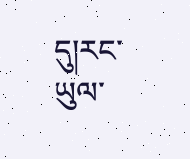དུ།རང་ཡུལ་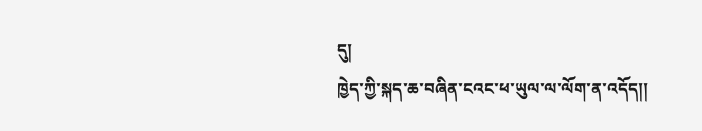དུ།
ཁྱེད་ཀྱི་སྐད་ཆ་བཞིན་ངའང་ཕ་ཡུལ་ལ་ལོག་ན་འདོད།།